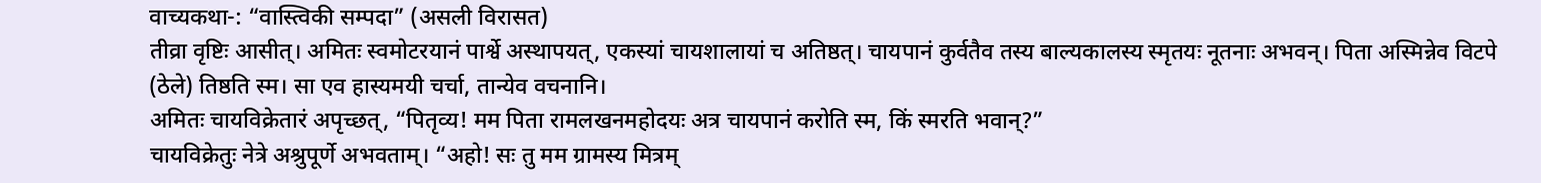वाच्यकथा-: “वास्त्विकी सम्पदा” (असली विरासत)
तीव्रा वृष्टिः आसीत्। अमितः स्वमोटरयानं पार्श्वे अस्थापयत्, एकस्यां चायशालायां च अतिष्ठत्। चायपानं कुर्वतैव तस्य बाल्यकालस्य स्मृतयः नूतनाः अभवन्। पिता अस्मिन्नेव विटपे (ठेले) तिष्ठति स्म। सा एव हास्यमयी चर्चा, तान्येव वचनानि।
अमितः चायविक्रेतारं अपृच्छत्, “पितृव्य! मम पिता रामलखनमहोदयः अत्र चायपानं करोति स्म, किं स्मरति भवान्?”
चायविक्रेतुः नेत्रे अश्रुपूर्णे अभवताम्। “अहो! सः तु मम ग्रामस्य मित्रम्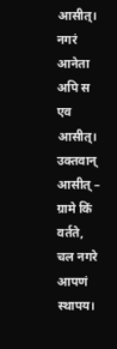आसीत्। नगरं आनेता अपि स एव आसीत्। उक्तवान् आसीत् – ग्रामे किं वर्तते, चल नगरे आपणं स्थापय।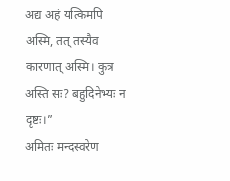अद्य अहं यत्किमपि अस्मि, तत् तस्यैव कारणात् अस्मि। कुत्र अस्ति सः? बहुदिनेभ्यः न दृष्टः।”
अमितः मन्दस्वरेण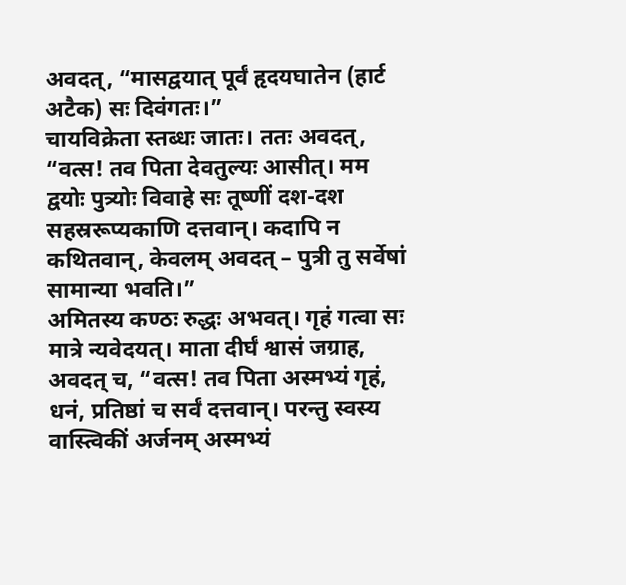अवदत्, “मासद्वयात् पूर्वं हृदयघातेन (हार्ट अटैक) सः दिवंगतः।”
चायविक्रेता स्तब्धः जातः। ततः अवदत्, “वत्स! तव पिता देवतुल्यः आसीत्। मम द्वयोः पुत्र्योः विवाहे सः तूष्णीं दश-दश सहस्ररूप्यकाणि दत्तवान्। कदापि न कथितवान्, केवलम् अवदत् – पुत्री तु सर्वेषां सामान्या भवति।”
अमितस्य कण्ठः रुद्धः अभवत्। गृहं गत्वा सः मात्रे न्यवेदयत्। माता दीर्घं श्वासं जग्राह, अवदत् च, “वत्स! तव पिता अस्मभ्यं गृहं, धनं, प्रतिष्ठां च सर्वं दत्तवान्। परन्तु स्वस्य वास्त्विकीं अर्जनम् अस्मभ्यं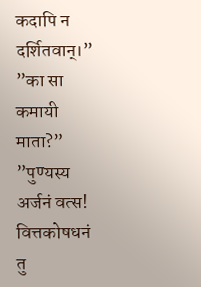कदापि न दर्शितवान्।”
”का सा कमायी माता?”
”पुण्यस्य अर्जनं वत्स! वित्तकोषधनं तु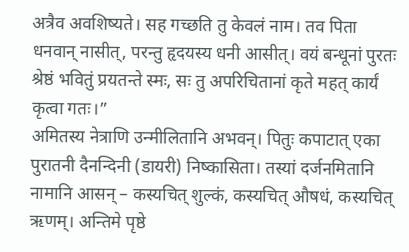अत्रैव अवशिष्यते। सह गच्छति तु केवलं नाम। तव पिता धनवान् नासीत्, परन्तु हृदयस्य धनी आसीत्। वयं बन्धूनां पुरतः श्रेष्ठं भवितुं प्रयतन्ते स्मः, सः तु अपरिचितानां कृते महत् कार्यं कृत्वा गतः।”
अमितस्य नेत्राणि उन्मीलितानि अभवन्। पितुः कपाटात् एका पुरातनी दैनन्दिनी (डायरी) निष्कासिता। तस्यां दर्जनमितानि नामानि आसन् – कस्यचित् शुल्कं, कस्यचित् औषधं, कस्यचित् ऋणम्। अन्तिमे पृष्ठे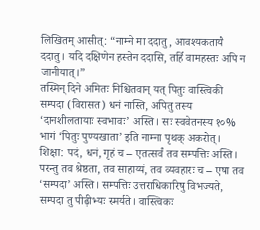लिखितम् आसीत्: “नाम्ने मा ददातु, आवश्यकतायै ददातु। यदि दक्षिणेन हस्तेन ददासि, तर्हि वामहस्तः अपि न जानीयात्।”
तस्मिन् दिने अमितः निश्चितवान् यत् पितुः वास्त्विकी सम्पदा (विरासत) धनं नास्ति, अपितु तस्य ‘दानशीलतायाः स्वभावः’ अस्ति। सः स्ववेतनस्य १०% भागं ‘पितुः पुण्यखाता’ इति नाम्ना पृथक् अकरोत्।
शिक्षा: पदं, धनं, गृहं च – एतत्सर्वं तव सम्पत्तिः अस्ति। परन्तु तव श्रेष्ठता, तव साहाय्यं, तव व्यवहारः च – एषा तव ‘सम्पदा’ अस्ति। सम्पत्तिः उत्तराधिकारिषु विभज्यते, सम्पदा तु पीढ़ीभ्यः स्मर्यते। वास्त्विकः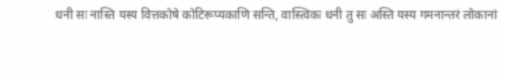धनी सः नास्ति यस्य वित्तकोषे कोटिरूप्यकाणि सन्ति, वास्त्विकः धनी तु सः अस्ति यस्य गमनान्तरं लोकानां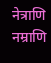नेत्राणि नम्राणि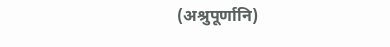(अश्रुपूर्णानि)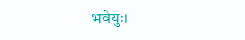भवेयुः।